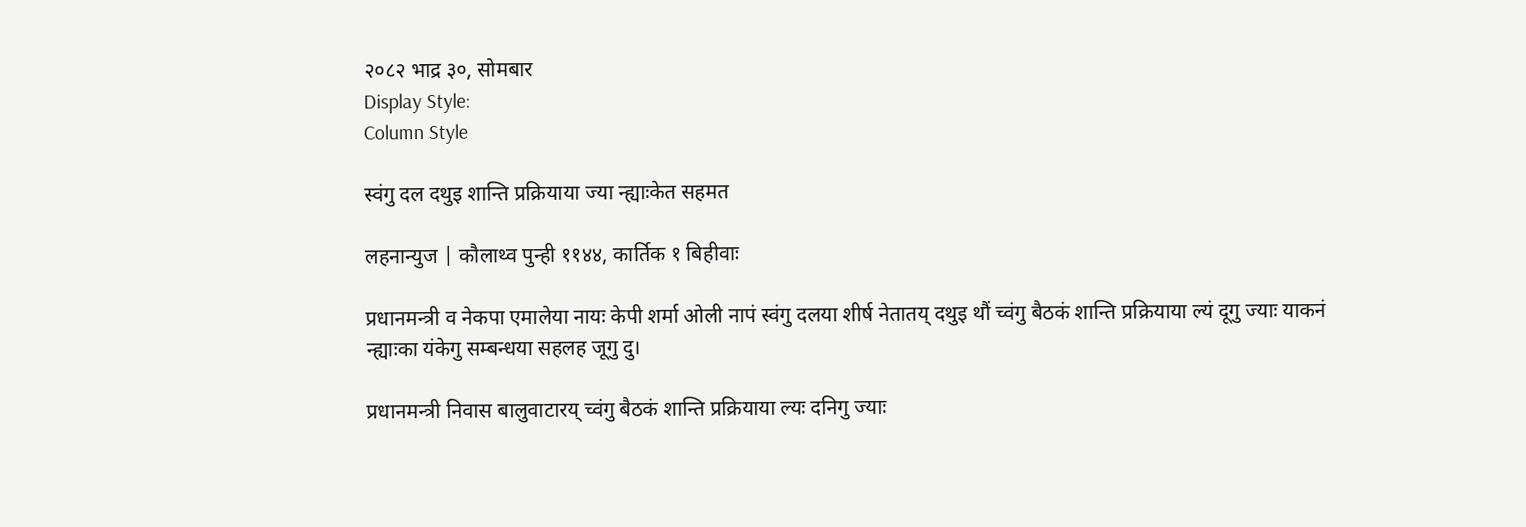२०८२ भाद्र ३०, सोमबार
Display Style:
Column Style

स्वंगु दल दथुइ शान्ति प्रक्रियाया ज्या न्ह्याःकेत सहमत

लहनान्युज | कौलाथ्व पुन्ही ११४४, कार्तिक १ बिहीवाः

प्रधानमन्त्री व नेकपा एमालेया नायः केपी शर्मा ओली नापं स्वंगु दलया शीर्ष नेतातय् दथुइ थौं च्वंगु बैठकं शान्ति प्रक्रियाया ल्यं दूगु ज्याः याकनं न्ह्याःका यंकेगु सम्बन्धया सहलह जूगु दु।

प्रधानमन्त्री निवास बालुवाटारय् च्वंगु बैठकं शान्ति प्रक्रियाया ल्यः दनिगु ज्याः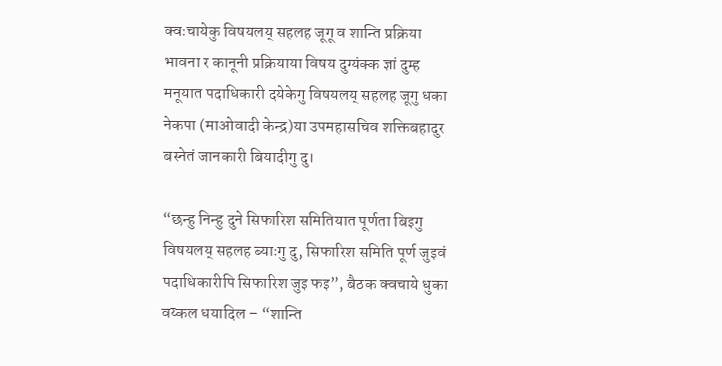क्वःचायेकु विषयलय् सहलह जूगू व शान्ति प्रक्रिया भावना र कानूनी प्रक्रियाया विषय दुग्यंक्क ज्ञां दुम्ह मनूयात पदाधिकारी दयेकेगु विषयलय् सहलह जूगु धका नेकपा (माओवादी केन्द्र)या उपमहासचिव शक्तिबहादुर बस्नेतं जानकारी बियादीगु दु।

“छन्हु निन्हु दुने सिफारिश समितियात पूर्णता बिइगु विषयलय् सहलह ब्याःगु दु, सिफारिश समिति पूर्ण जुइवं पदाधिकारीपि सिफारिश जुइ फइ”, बैठक क्वचाये धुका वय्कल धयादिल – “शान्ति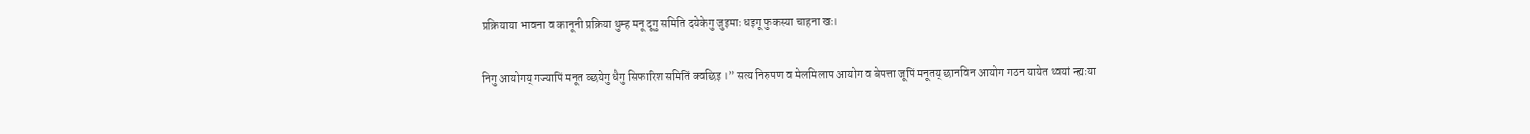प्रक्रियाया भावना व कानूनी प्रक्रिया थुम्ह मनू दूगु समिति दयेकेगु जुइमाः धइगू फुकस्या चाहना खः।

निगु आयोगय् गज्यापिं मनूत व्छयेगु धैगु सिफारिश समितिं क्वछिइ ।” सत्य निरुपण व मेलमिलाप आयोग व बेपत्ता जूपिं मनूतय् छानविन आयोग गठन यायेत थ्वयां न्ह्यःया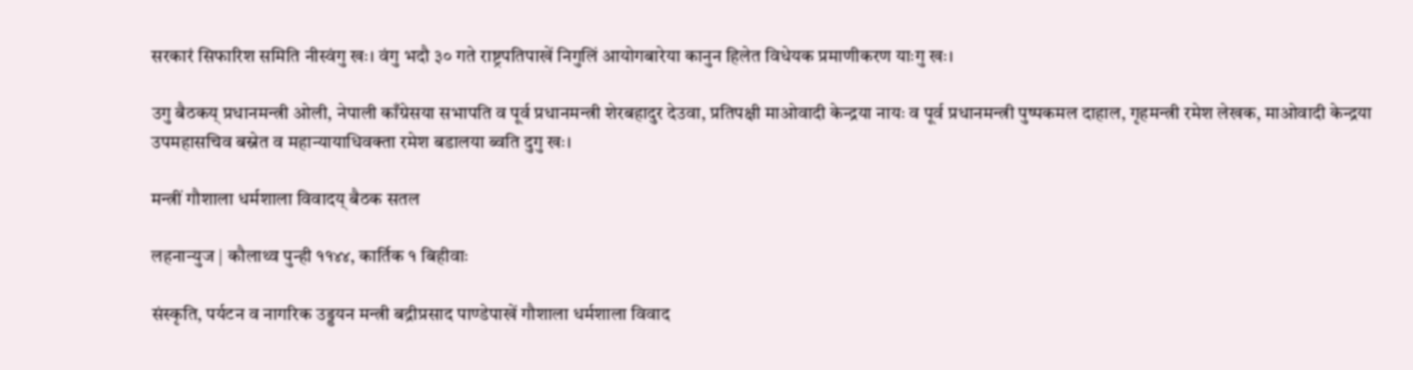सरकारं सिफारिश समिति नीस्वंगु खः। वंगु भदौ ३० गते राष्ट्रपतिपाखें निगुलिं आयोगबारेया कानुन हिलेत विधेयक प्रमाणीकरण याःगु खः।

उगु बैठकय् प्रधानमन्त्री ओली, नेपाली काँग्रेसया सभापति व पूर्व प्रधानमन्त्री शेरबहादुर देउवा, प्रतिपक्षी माओवादी केन्द्रया नायः व पूर्व प्रधानमन्त्री पुष्पकमल दाहाल, गृहमन्त्री रमेश लेखक, माओवादी केन्द्रया उपमहासचिव बस्नेत व महान्यायाधिवक्ता रमेश बडालया ब्वति दुगु खः।

मन्त्रीं गौशाला धर्मशाला विवादय् बैठक सतल

लहनान्युज | कौलाथ्व पुन्ही ११४४, कार्तिक १ बिहीवाः

संस्कृति, पर्यटन व नागरिक उड्डयन मन्त्री बद्रीप्रसाद पाण्डेपाखें गौशाला धर्मशाला विवाद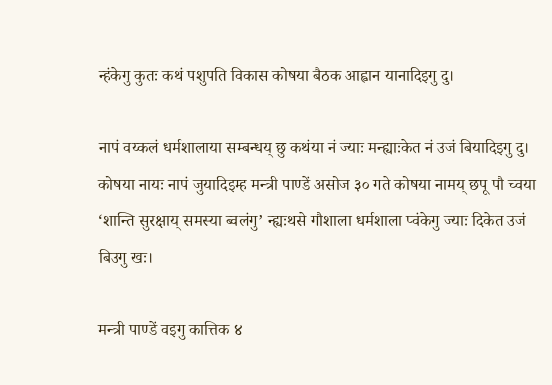न्हंकेगु कुतः कथं पशुपति विकास कोषया बैठक आह्वान यानादिइगु दु।

नापं वय्कलं धर्मशालाया सम्बन्धय् छु कथंया नं ज्याः मन्ह्याःकेत नं उजं बियादिइगु दु। कोषया नायः नापं जुयादिइम्ह मन्त्री पाण्डें असोज ३० गते कोषया नामय् छपू पौ च्वया ‘शान्ति सुरक्षाय् समस्या ब्वलंगु’ न्ह्यःथसे गौशाला धर्मशाला प्वंकेगु ज्याः दिकेत उजं बिउगु खः।

मन्त्री पाण्डें वइगु कात्तिक ४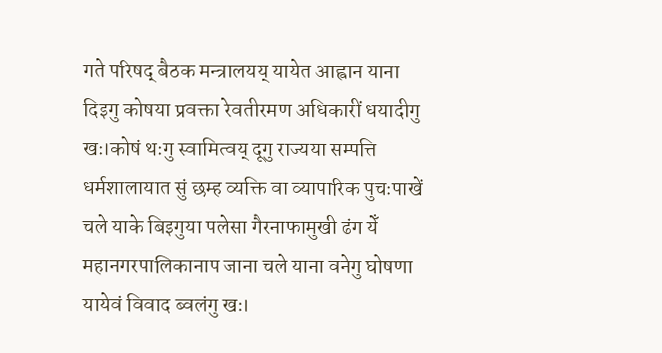गते परिषद् बैठक मन्त्रालयय् यायेत आह्वान याना दिइगु कोषया प्रवक्ता रेवतीरमण अधिकारीं धयादीगु खः।कोषं थःगु स्वामित्वय् दूगु राज्यया सम्पत्ति धर्मशालायात सुं छम्ह व्यक्ति वा व्यापारिक पुचःपाखें चले याके बिइगुया पलेसा गैरनाफामुखी ढंग येँ महानगरपालिकानाप जाना चले याना वनेगु घोषणा यायेवं विवाद ब्वलंगु खः।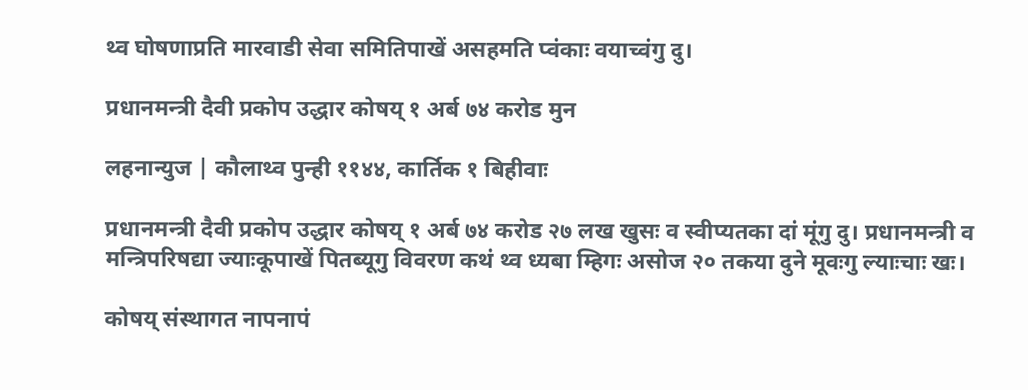थ्व घोषणाप्रति मारवाडी सेवा समितिपाखें असहमति प्वंकाः वयाच्वंगु दु।

प्रधानमन्त्री दैवी प्रकोप उद्धार कोषय् १ अर्ब ७४ करोड मुन

लहनान्युज | कौलाथ्व पुन्ही ११४४, कार्तिक १ बिहीवाः

प्रधानमन्त्री दैवी प्रकोप उद्धार कोषय् १ अर्ब ७४ करोड २७ लख खुसः व स्वीप्यतका दां मूंगु दु। प्रधानमन्त्री व मन्त्रिपरिषद्या ज्याःकूपाखें पितब्यूगु विवरण कथं थ्व ध्यबा म्हिगः असोज २० तकया दुने मूवःगु ल्याःचाः खः।

कोषय् संस्थागत नापनापं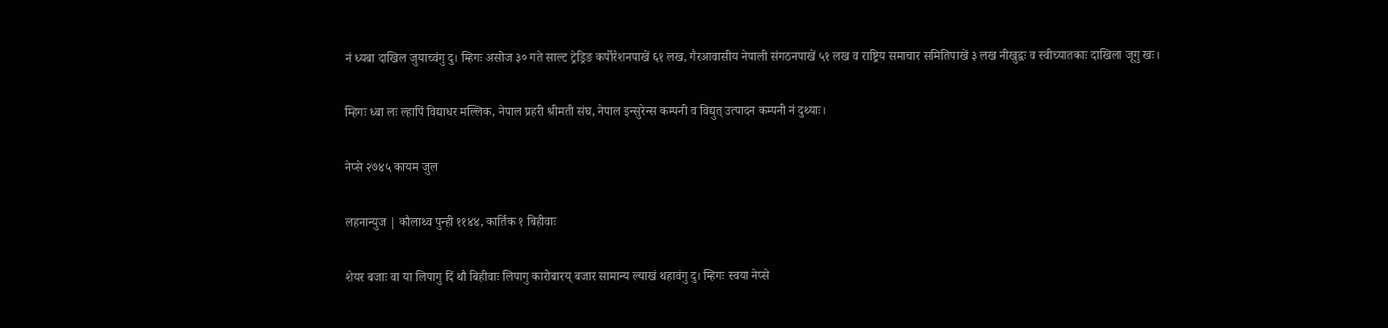नं ध्यबा दाखिल जुयाच्वंगु दु। म्हिगः असोज ३० गते साल्ट ट्रेड्रिङ कर्पोरेशनपाखें ६१ लख, गैरआवासीय नेपाली संगठनपाखें ५१ लख व राष्ट्रिय समाचार समितिपाखें ३ लख नीखुद्वः व स्वीच्यातकाः दाखिला जूगु खः।

म्हिगः ध्बा लः ल्हापिं विद्याधर मल्लिक, नेपाल प्रहरी श्रीमती संघ, नेपाल इन्सुरेन्स कम्पनी व विद्युत् उत्पादन कम्पनी नं दुथ्याः।

नेप्से २७४५ कायम जुल

लहनान्युज | कौलाथ्व पुन्ही ११४४, कार्तिक १ बिहीवाः

शेयर बजाः वा या लिपागु दिं थौ बिहीवाः लिपागु कारोबारय् बजार सामान्य ल्याखं थहावंगु दु। म्हिगः स्वया नेप्से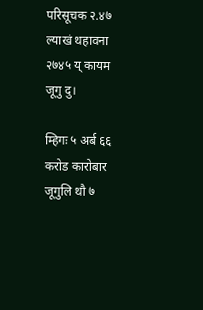परिसूचक २.४७ ल्याखं थहावना २७४५ य् कायम जूगु दु।

म्हिगः ५ अर्ब ६६ करोड कारोबार जूगुलि थौ ७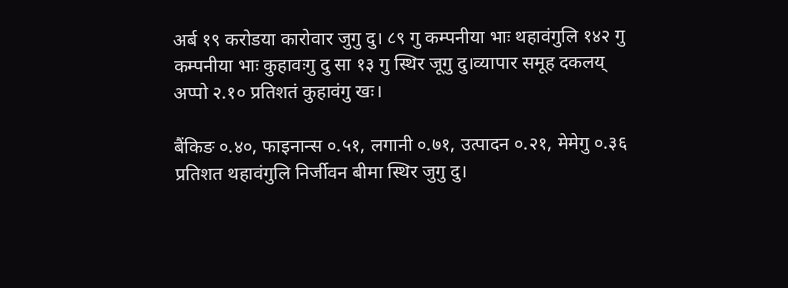अर्ब १९ करोडया कारोवार जुगु दु। ८९ गु कम्पनीया भाः थहावंगुलि १४२ गु कम्पनीया भाः कुहावःगु दु सा १३ गु स्थिर जूगु दु।व्यापार समूह दकलय् अप्पो २.१० प्रतिशतं कुहावंगु खः।

बैंकिङ ०.४०, फाइनान्स ०.५१, लगानी ०.७१, उत्पादन ०.२१, मेमेगु ०.३६ प्रतिशत थहावंगुलि निर्जीवन बीमा स्थिर जुगु दु।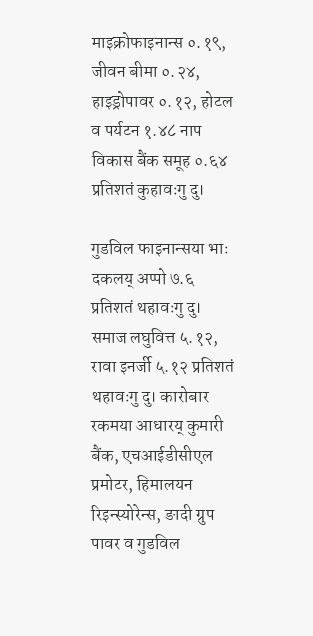माइक्रोफाइनान्स ०.१९, जीवन बीमा ०.२४, हाइड्रोपावर ०.१२, होटल व पर्यटन १.४८ नाप विकास बैंक समूह ०.६४ प्रतिशतं कुहावःगु दु।

गुडविल फाइनान्सया भाः दकलय् अप्पो ७.६ प्रतिशतं थहावःगु दु। समाज लघुवित्त ५.१२, रावा इनर्जी ५.१२ प्रतिशतं थहावःगु दु। कारोबार रकमया आधारय् कुमारी बैंक, एचआईडीसीएल प्रमोटर, हिमालयन रिइन्स्योरेन्स, ङादी ग्रुप पावर व गुडविल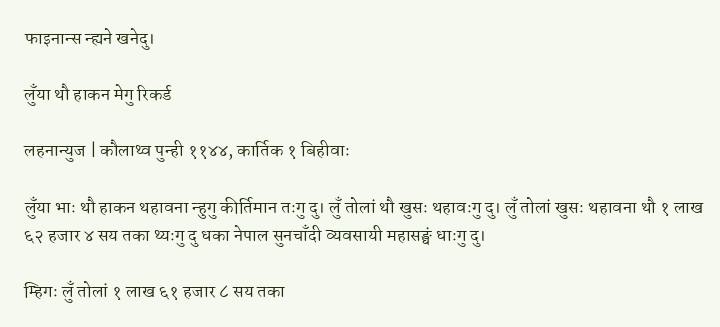फाइनान्स न्ह्यने खनेदु।

लुँया थौ हाकन मेगु रिकर्ड

लहनान्युज | कौलाथ्व पुन्ही ११४४, कार्तिक १ बिहीवाः

लुँया भाः थौ हाकन थहावना न्हुगु कीर्तिमान तःगु दु। लुँ तोलां थौ खुसः थहावःगु दु। लुँ तोलां खुसः थहावना थौ १ लाख ६२ हजार ४ सय तका थ्यःगु दु धका नेपाल सुनचाँदी व्यवसायी महासङ्घं धाःगु दु।

म्हिगः लुँ तोलां १ लाख ६१ हजार ८ सय तका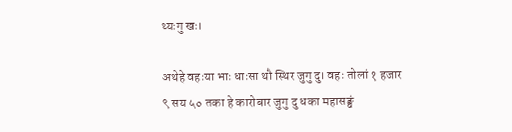थ्यःगु खः।

अथेहे वहःया भाः धाःसा थौ स्थिर जुगु दु। वहः तोलां १ हजार ९ सय ५० तका हे कारोबार जुगु दु धका महासङ्घं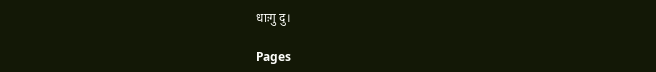धाःगु दु।

Pages